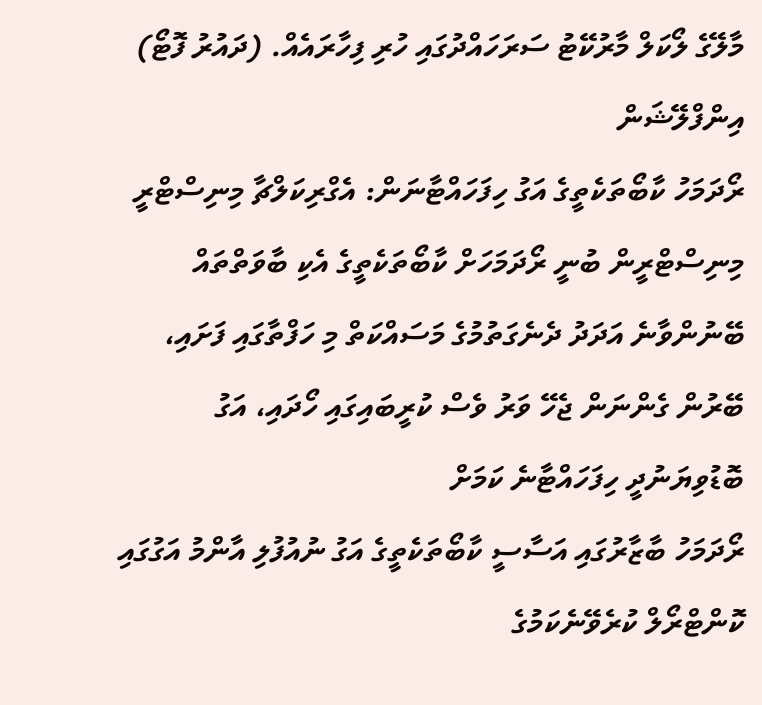މާލޭގެ ލޯކަލް މާރުކޭޓު ސަރަހައްދުގައި ހުރި ފިހާރައެއް. (ދައުރު ފޮޓޯ)
އިންފްލޭޝަން
ރޯދަމަހު ކާބޯތަކެތީގެ އަގު ހިފަހައްޓާނަން: އެގްރިކަލްޗާ މިނިސްޓްރީ
މިނިސްޓްރީން ބުނީ ރޯދަމަހަށް ކާބޯތަކެތީގެ އެކި ބާވަތްތައް ބޭނުންވާނެ އަދަދު ދެނެގަތުމުގެ މަސައްކަތް މި ހަފްތާގައި ފަށައި، ބޭރުން ގެންނަން ޖެހޭ ވަރު ވެސް ކުރީބައިގައި ހޯދައި، އަގު ބޮޑުވިޔަނުދީ ހިފަހައްޓާނެ ކަމަށް
ރޯދަމަހު ބާޒާރުގައި އަސާސީ ކާބޯތަކެތީގެ އަގު ނުއުފުލި އާންމު އަގުގައި ކޮންޓްރޯލް ކުރެވޭނެކަމުގެ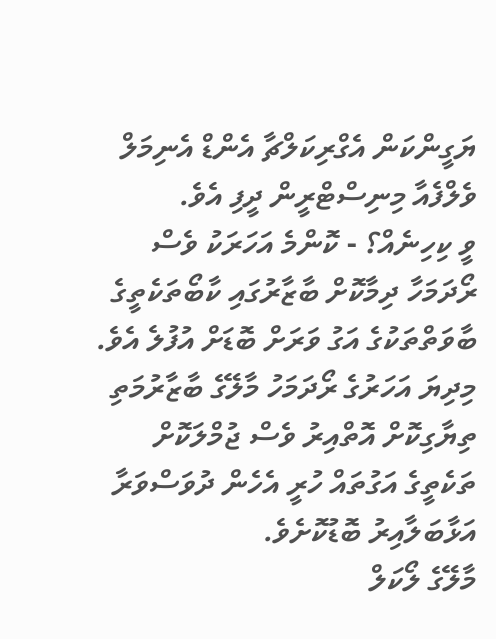ޔަގީންކަން އެގްރިކަލްޗާ އެންޑް އެނިމަލް ވެލްފެއާ މިނިސްޓްރީން ދީފި އެވެ.
ވީ ކިހިނެއް؟ - ކޮންމެ އަހަރަކު ވެސް ރޯދަމަހާ ދިމާކޮށް ބާޒާރުގައި ކާބޯތަކެތީގެ ބާވަތްތަކުގެ އަގު ވަރަށް ބޮޑަށް އުފުލެ އެވެ. މިދިޔަ އަހަރުގެ ރޯދަމަހު މާލޭގެ ބާޒާރުމަތި ތިޔާގިކޮށް އޮތްއިރު ވެސް ޖުމްލަކޮށް ތަކެތީގެ އަގުތައް ހުރީ އެހެން ދުވަސްވަރާ އަޅާބަލާއިރު ބޮޑުކޮށެވެ.
މާލޭގެ ލޯކަލް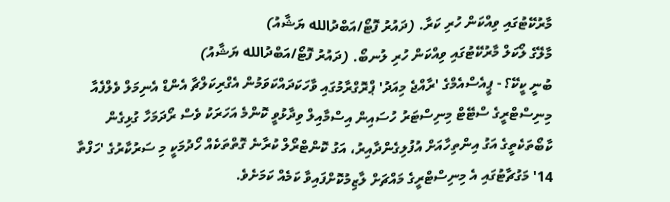މާރުކޭޓުގައި ވިއްކަން ހުރި ކަރާ. (ދައުރު ފޮޓޯ/އަބްދުالله ޔަޝާއު)
މާލޭގެ ލޯކަލް މާރުކޭޓުގައި ވިއްކަން ހުރި ލުނބޯ. (ދައުރު ފޮޓޯ/އަބްދުالله ޔަޝާއު)
ބުނީ ކީކޭ؟ - ޕީއެސްއެމްގެ 'ރާއްޖެ މިއަދު' ޕްރޮގްރާމުގައި ވާހަކަދައްކަވަމުން އެގްރިކަލްޗާ އެންޑް އެނިމަލް ވެލްފެއާ މިނިސްޓްރީގެ ސްޓޭޓް މިނިސްޓަރު ހުސައިން އިސްމާއިލް ވިދާޅުވީ ކޮންމެ އަހަރަކު ވެސް ރޯދަމަހާ ގުޅިގެން ކާބޯތަކެތީގެ އަގު އިންތިހާއަށް އުފުލިގެންދާއިރު، އަގު ކޮންޓްރޯލް ކުރާނެ ގޮތްތަކެއް ހޯދުމަކީ މި ސަރުކާރުގެ 'ހަފްތާ 14' މަގުޗާޓުގައި އެ މިނިސްޓްރީގެ މައްޗަށް ލާޒިމުކޮށްފައިވާ ކަމެއް ކަމަށެވެ.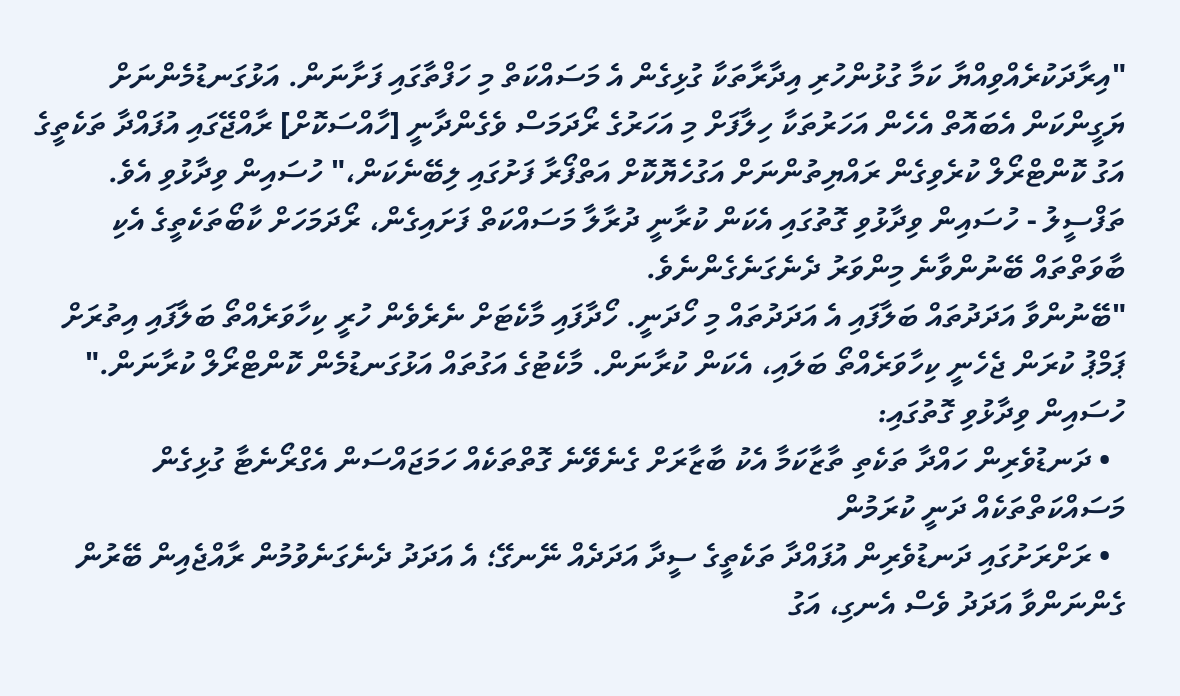"އިރާދަކުރެއްވިއްޔާ ކަމާ ގުޅުންހުރި އިދާރާތަކާ ގުޅިގެން އެ މަސައްކަތް މި ހަފްތާގައި ފަށާނަން. އަޅުގަނޑުމެންނަށް ޔަގީންކަން އެބައޮތް އެހެން އަހަރުތަކާ ހިލާފަށް މި އަހަރުގެ ރޯދަމަސް ވެގެންދާނީ [ހާއްސަކޮށް] ރާއްޖޭގައި އުފައްދާ ތަކެތީގެ އަގު ކޮންޓްރޯލް ކުރެވިގެން ރައްޔިތުންނަށް އަގުހެޔޮކޮށް އަތްފޯރާ ފަށުގައި ލިބޭނެކަން،" ހުސައިން ވިދާޅުވި އެވެ.
ތަފްސީލު - ހުސައިން ވިދާޅުވި ގޮތުގައި އެކަން ކުރާނީ ދުރާލާ މަސައްކަތް ފަށައިގެން، ރޯދަމަހަށް ކާބޯތަކެތީގެ އެކި ބާވަތްތައް ބޭނުންވާނެ މިންވަރު ދެނެގަނެގެންނެވެ.
"ބޭނުންވާ އަދަދުތައް ބަލާފައި އެ އަދަދުތައް މި ހޯދަނީ. ހޯދާފައި މާކެޓަށް ނެރެވެން ހުރީ ކިހާވަރެއްތޯ ބަލާފައި އިތުރަށް ޕަމްޕު ކުރަން ޖެހެނީ ކިހާވަރެއްތޯ ބަލައި، އެކަން ކުރާނަން. މާކެޓުގެ އަގުތައް އަޅުގަނޑުމެން ކޮންޓްރޯލް ކުރާނަން."
ހުސައިން ވިދާޅުވި ގޮތުގައި:
  • ދަނޑުވެރިން ހައްދާ ތަކެތި ތާޒާކަމާ އެކު ބާޒާރަށް ގެނެވޭނެ ގޮތްތަކެއް ހަމަޖައްސަން އެގްރޯނެޓާ ގުޅިގެން މަސައްކަތްތަކެއް ދަނީ ކުރަމުން
  • ރަށްރަށުގައި ދަނޑުވެރިން އުފައްދާ ތަކެތީގެ ސީދާ އަދަދެއް ނޭނގޭ؛ އެ އަދަދު ދެނެގަނެވުމުން ރާއްޖެއިން ބޭރުން ގެންނަންވާ އަދަދު ވެސް އެނގި، އަގު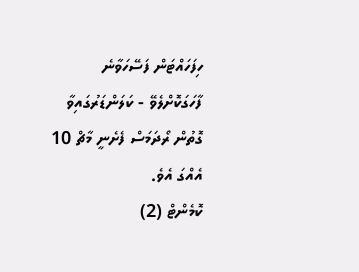ހިފަހައްޓަން ފަސޭހަވާނެ
ފާހަގަކޮށްލެވޭ - ކަލަންޑަރުގައިވާ ގޮތުން ރޯދަމަސް ފެށެނީ މާޗް 10 އެއްގަ އެވެ.
ކޮމެންޓް (2)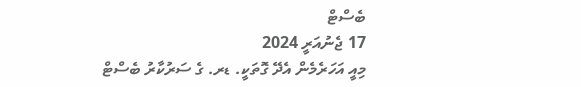ބެސްޓް
17 ޖެނުއަރީ 2024
މިއީ އަހަރެމެން އެދޭ ގޮތަކީ. ޑރ. ގެ ސަރުކާރު ބެސްޓް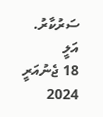ސަރުކާރު.
އަލީ
18 ޖެނުއަރީ 2024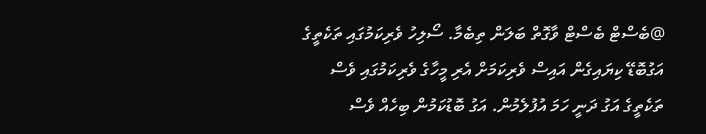@ބެސްޓް ބެސްޓް ވާގޮތް ބަލަން ތިބެމާ. ސޯލިހު ވެރިކަމުގައި ތަކެތީގެ އަގުބޮޑޭ ކިޔައިގެން އައިސް ވެރިކަމަށް އެރި މީހާގެ ވެރިކަމުގައި ވެސް ތަކެތީގެ އަގު ދަނީ ހަމަ އުފުލެމުން. އަގު ބޮޑުކަމުން ބިހެއް ވެސް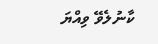ކާނުލެވޭ ވިއްޔަ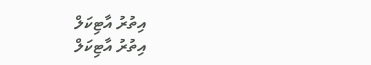އިތުރު އާޓިކަލް
އިތުރު އާޓިކަލް